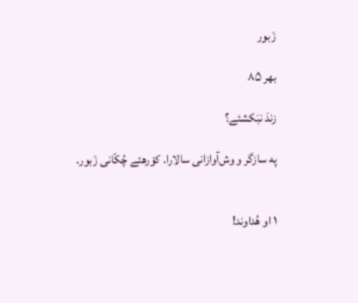زَبور

بهر ۸۵

زندَ نبَکشئے؟

په سازگر و وش‌آوازانی سالارا. کۆرهئے چُکّانی زَبور.


۱ او هُداوند!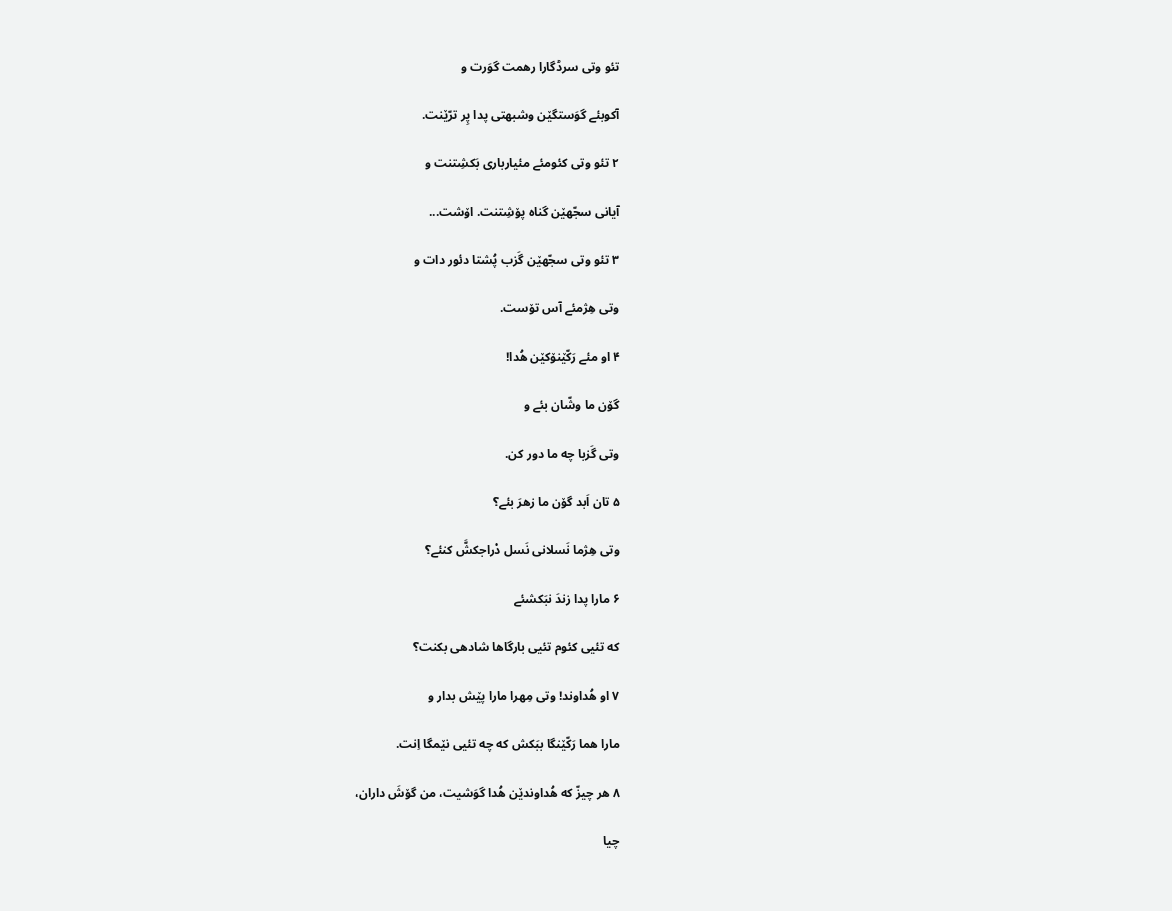تئو وتی سرڈگارا رهمت گوَرت و

آکوبئے گوَستگێن وشبهتی پدا پِر ترّێنت.

۲ تئو وتی کئومئے مئیارباری بَکشِتنت و

آیانی سجّهێن گناه پۆشِتنت. اۆشت...

۳ تئو وتی سجّهێن گَزب پُشتا دئور دات و

وتی هِژمئے آس تۆست.

۴ او مئے رَکّێنۆکێن هُدا!

گۆن ما وشّان بئے و

وتی گَزبا چه ما دور کن.

۵ تان اَبد گۆن ما زهرَ بئے؟

وتی هِژما نَسلانی نَسل دْراجکشَّ کنئے؟

۶ مارا پدا زندَ نبَکشئے

که تئیی کئوم تئیی بارگاها شادهی بکنت؟

۷ او هُداوند! وتی مِهرا مارا پێش بدار و

مارا هما رَکّێنگا ببَکش که چه تئیی نێمگا اِنت.

۸ هر چیزّ که هُداوندێن هُدا گوَشیت، من گۆشَ داران،

چیا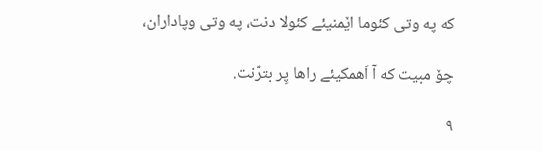که په وتی کئوما اێمنیئے کئولا دنت، په وتی وپاداران،

چۆ مبیت که آ اَهمکیئے راها پِر بترّنت.

۹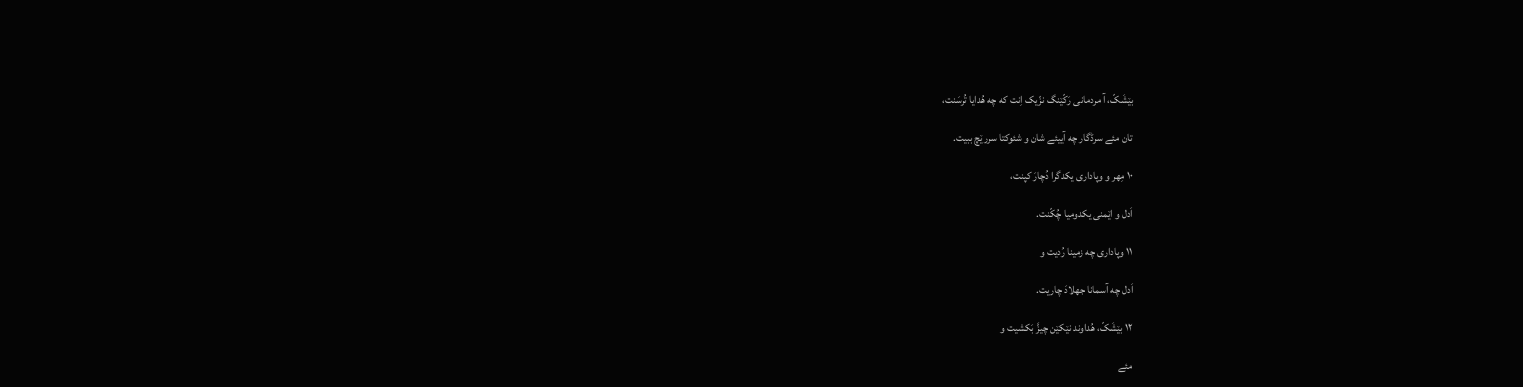بێشَکّ، آ مردمانی رَکّێنگ نزّیک اِنت که چه هُدایا تُرسَنت،

تان مئے سرڈگار چه آییئے شان و شئوکتا سررێچ ببیت.

۱۰ مِهر و وپاداری یکدگرا دُچارَ کپنت،

اَدل و اێمنی یکدومیا چُکّنت.

۱۱ وپاداری چه زمینا رُدیت و

اَدل چه آسمانا جهلادَ چاریت.

۱۲ بێشَکّ، هُداوند نێکێن چیزَّ بَکشیت و

مئے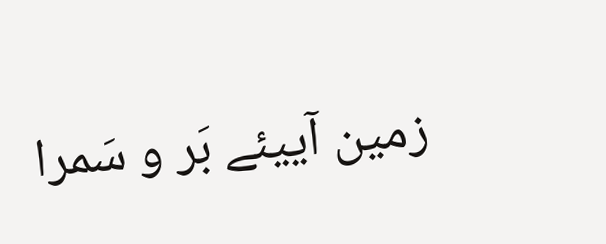زمین آییئے بَر و سَمرا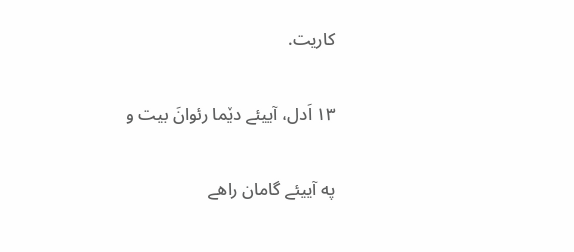کاریت.

۱۳ اَدل، آییئے دێما رئوانَ بیت و

په آییئے گامان راهے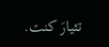تئیارَ کنت.